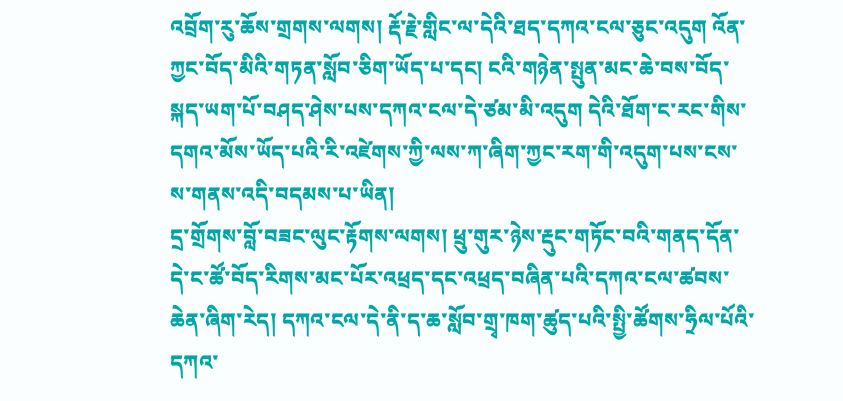འབྲོག་རུ་ཆོས་གྲགས་ལགས། རྡོ་རྗེ་གླིང་ལ་དེའི་ཐད་དཀའ་ངལ་ཅུང་འདུག འོན་ཀྱང་བོད་མིའི་གཏན་སློབ་ཅིག་ཡོད་པ་དང། ངའི་གཉེན་སྤུན་མང་ཆེ་བས་བོད་སྐད་ཡག་པོ་བཤད་ཤེས་པས་དཀའ་ངལ་དེ་ཙམ་མི་འདུག དེའི་ཐོག་ང་རང་གིས་དགའ་མོས་ཡོད་པའི་རི་འཛེགས་ཀྱི་ལས་ཀ་ཞིག་ཀྱང་རག་གི་འདུག་པས་ངས་ས་གནས་འདི་བདམས་པ་ཡིན།
དྲ་གྲོགས་བློ་བཟང་ལུང་རྟོགས་ལགས། ཕྲུ་གུར་ཉེས་རྡུང་གཏོང་བའི་གནད་དོན་དེ་ང་ཚོ་བོད་རིགས་མང་པོར་འཕྲད་དང་འཕྲད་བཞིན་པའི་དཀའ་ངལ་ཚབས་ཆེན་ཞིག་རེད། དཀའ་ངལ་དེ་ནི་ད་ཆ་སློབ་གྲྭ་ཁག་ཚུད་པའི་སྤྱི་ཚོགས་ཧྲིལ་པོའི་དཀའ་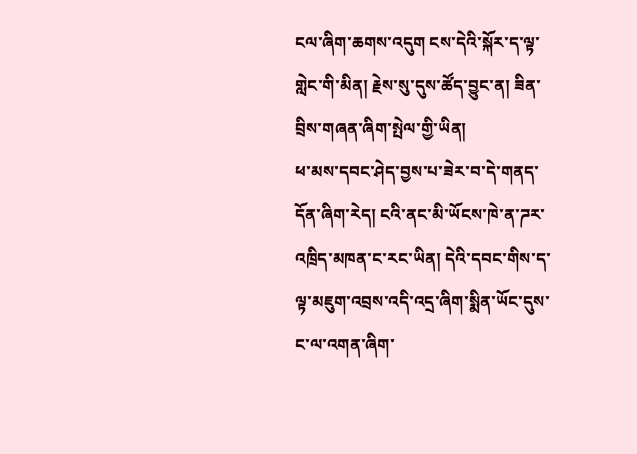ངལ་ཞིག་ཆགས་འདུག ངས་དེའི་སྐོར་ད་ལྟ་གླེང་གི་མིན། རྗེས་སུ་དུས་ཚོད་བྱུང་ན། ཟིན་བྲིས་གཞན་ཞིག་སྤེལ་གྱི་ཡིན།
ཕ་མས་དབང་ཤེད་བྱས་པ་ཟེར་བ་དེ་གནད་དོན་ཞིག་རེད། ངའི་ནང་མི་ཡོངས་ཁེ་ན་ཌར་འཁྲིད་མཁན་ང་རང་ཡིན། དེའི་དབང་གིས་ད་ལྟ་མཇུག་འབྲས་འདི་འདྲ་ཞིག་སྨིན་ཡོང་དུས་ང་ལ་འགན་ཞིག་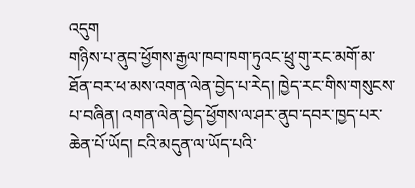འདུག
གཉིས་པ་ནུབ་ཕྱོགས་རྒྱལ་ཁབ་ཁག་ཏུའང་ཕྲུ་གུ་རང་མགོ་མ་ཐོན་བར་ཕ་མས་འགན་ལེན་བྱེད་པ་རེད། ཁྱེད་རང་གིས་གསུངས་པ་བཞིན། འགན་ལེན་བྱེད་ཕྱོགས་ལ་ཤར་ནུབ་དབར་ཁྱད་པར་ཆེན་པོ་ཡོད། ངའི་མདུན་ལ་ཡོད་པའི་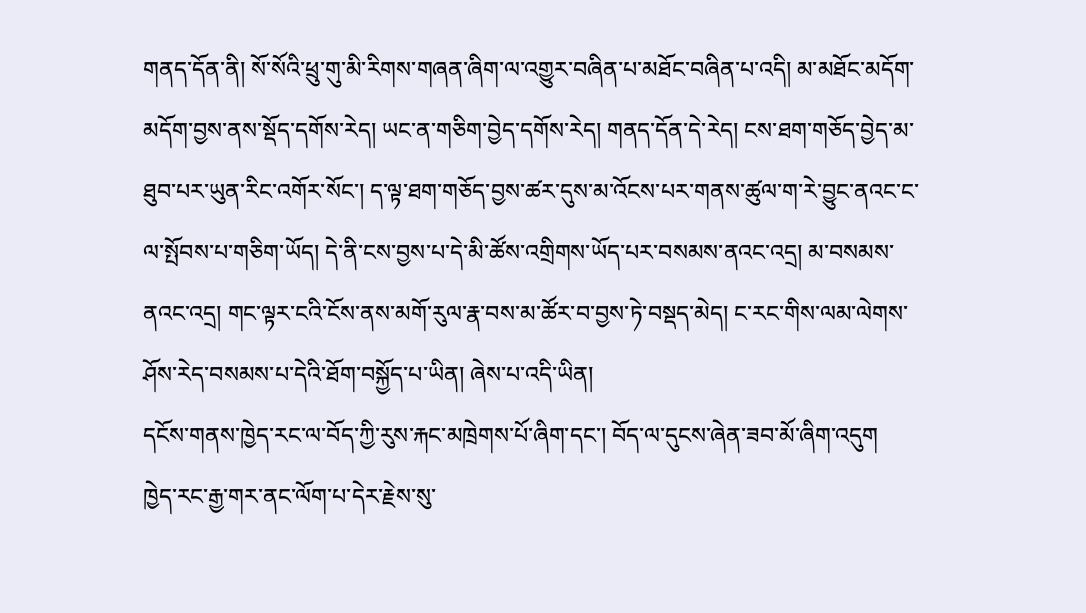གནད་དོན་ནི། སོ་སོའི་ཕྲུ་གུ་མི་རིགས་གཞན་ཞིག་ལ་འགྱུར་བཞིན་པ་མཐོང་བཞིན་པ་འདི། མ་མཐོང་མདོག་མདོག་བྱས་ནས་སྡོད་དགོས་རེད། ཡང་ན་གཅིག་བྱེད་དགོས་རེད། གནད་དོན་དེ་རེད། ངས་ཐག་གཅོད་བྱེད་མ་ཐུབ་པར་ཡུན་རིང་འགོར་སོང་། ད་ལྟ་ཐག་གཅོད་བྱས་ཚར་དུས་མ་འོངས་པར་གནས་ཚུལ་ག་རེ་བྱུང་ནའང་ང་ལ་སྤོབས་པ་གཅིག་ཡོད། དེ་ནི་ངས་བྱས་པ་དེ་མི་ཚོས་འགྲིགས་ཡོད་པར་བསམས་ནའང་འདྲ། མ་བསམས་ནའང་འདྲ། གང་ལྟར་ངའི་ངོས་ནས་མགོ་རུལ་རྣ་བས་མ་ཚོར་བ་བྱས་ཏེ་བསྡད་མེད། ང་རང་གིས་ལམ་ལེགས་ཤོས་རེད་བསམས་པ་དེའི་ཐོག་བསྐྱོད་པ་ཡིན། ཞེས་པ་འདི་ཡིན།
དངོས་གནས་ཁྱེད་རང་ལ་བོད་ཀྱི་རུས་རྐང་མཁྲེགས་པོ་ཞིག་དང་། བོད་ལ་དུངས་ཞེན་ཟབ་མོ་ཞིག་འདུག
ཁྱེད་རང་རྒྱ་གར་ནང་ལོག་པ་དེར་རྗེས་སུ་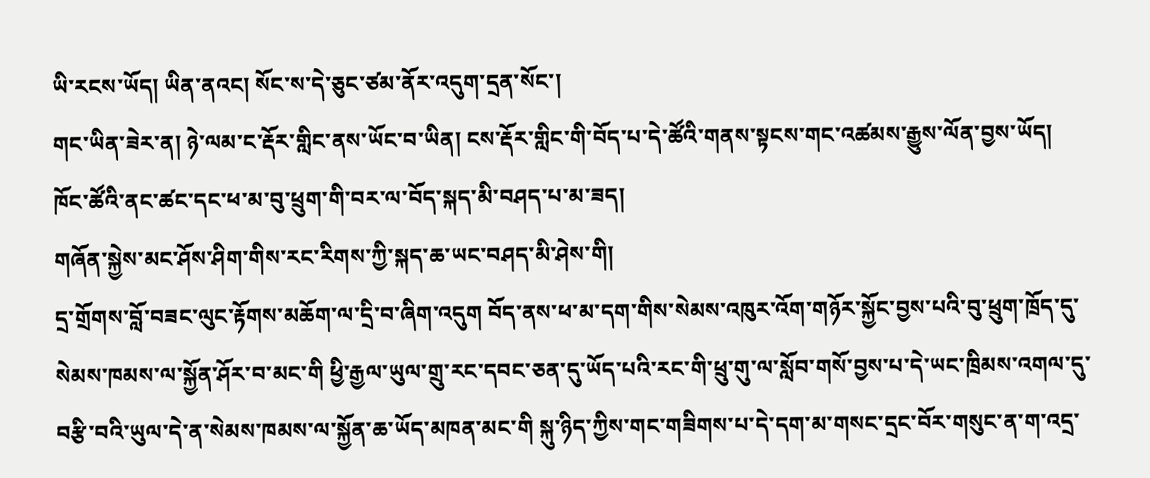ཡི་རངས་ཡོད། ཡིན་ནའང། སོང་ས་དེ་ཅུང་ཙམ་ནོར་འདུག་དྲན་སོང་།
གང་ཡིན་ཟེར་ན། ཉེ་ལམ་ང་རྡོར་གླིང་ནས་ཡོང་བ་ཡིན། ངས་རྡོར་གླིང་གི་བོད་པ་དེ་ཚོའི་གནས་སྟངས་གང་འཚམས་རྒྱུས་ལོན་བྱས་ཡོད། ཁོང་ཚོའི་ནང་ཚང་དང་ཕ་མ་བུ་ཕྲུག་གི་བར་ལ་བོད་སྐད་མི་བཤད་པ་མ་ཟད།
གཞོན་སྐྱེས་མང་ཤོས་ཤིག་གིས་རང་རིགས་ཀྱི་སྐད་ཆ་ཡང་བཤད་མི་ཤེས་གི།
དྲ་གྲོགས་བློ་བཟང་ལུང་རྟོགས་མཆོག་ལ་དྲི་བ་ཞིག་འདུག བོད་ནས་ཕ་མ་དག་གིས་སེམས་འཁུར་འོག་གཉོར་སྐྱོང་བྱས་པའི་བུ་ཕྲུག་ཁྲོད་དུ་སེམས་ཁམས་ལ་སྐྱོན་ཤོར་བ་མང་གི ཕྱི་རྒྱལ་ཡུལ་གྲུ་རང་དབང་ཅན་དུ་ཡོད་པའི་རང་གི་ཕྲུ་གུ་ལ་སློབ་གསོ་བྱས་པ་དེ་ཡང་ཁྲིམས་འགལ་དུ་བརྩི་བའི་ཡུལ་དེ་ན་སེམས་ཁམས་ལ་སྐྱོན་ཆ་ཡོད་མཁན་མང་གི སྐུ་ཉིད་ཀྱིས་གང་གཟིགས་པ་དེ་དག་མ་གསང་དྲང་བོར་གསུང་ན་ག་འདྲ་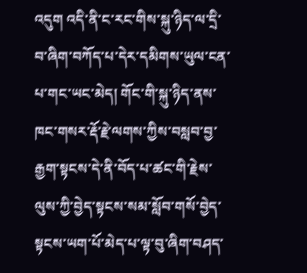འདུག འདི་ནི་ང་རང་གིས་སྐུ་ཉིད་ལ་དྲི་བ་ཞིག་བཀོད་པ་དེར་དམིགས་ཡུལ་ངན་པ་གང་ཡང་མེད། གོང་གི་སྐུ་ཉིད་ནས་ཁང་གསར་རྡོ་རྗེ་ལགས་ཀྱིས་བསླབ་བྱ་རྒྱག་སྟངས་དེ་ནི་བོད་པ་ཚང་གི་རྗེས་ལུས་ཀྱི་བྱེད་སྟངས་སམ་སློབ་གསོ་བྱེད་སྟངས་ཡག་པོ་མེད་པ་ལྟ་བུ་ཞིག་བཤད་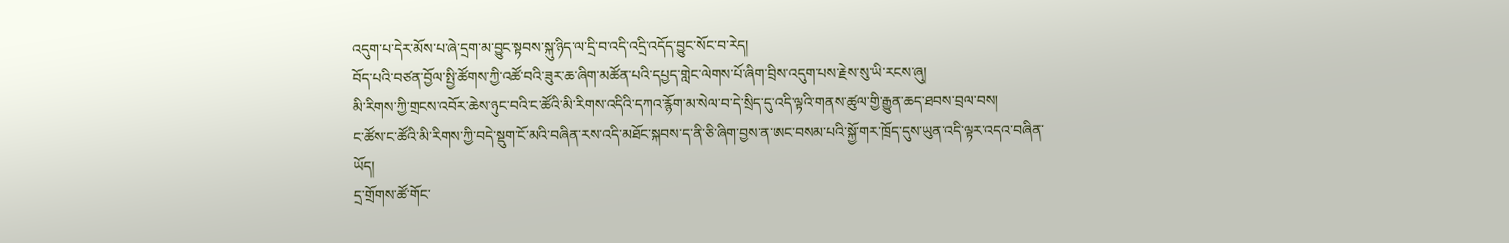འདུག་པ་དེར་མོས་པ་ཞེ་དྲག་མ་བྱུང་སྟབས་སྐུ་ཉིད་ལ་དྲི་བ་འདི་འདྲི་འདོད་བྱུང་སོང་བ་རེད།
བོད་པའི་བཙན་བྱོལ་སྤྱི་ཚོགས་ཀྱི་འཚོ་བའི་ཟུར་ཆ་ཞིག་མཚོན་པའི་དཔྱད་གླེང་ལེགས་པོ་ཞིག་བྲིས་འདུག་པས་རྗེས་སུ་ཡི་རངས་ཞུ།
མི་རིགས་ཀྱི་གྲངས་འབོར་ཆེས་ཉུང་བའི་ང་ཚོའི་མི་རིགས་འདིའི་དཀའ་རྙོག་མ་སེལ་བ་དེ་སྲིད་དུ་འདི་ལྟའི་གནས་ཚུལ་གྱི་རྒྱུན་ཆད་ཐབས་བྲལ་བས།
ང་ཚོས་ང་ཚོའི་མི་རིགས་ཀྱི་བདེ་སྡུག་ངོ་མའི་བཞིན་རས་འདི་མཐོང་སྐབས་ད་ནི་ཅི་ཞིག་བྱས་ན་ཨང་བསམ་པའི་སྐྱོ་གར་ཁྲོད་དུས་ཡུན་འདི་ལྟར་འདའ་བཞིན་ཡོད།
དྲ་གྲོགས་ཚོ་གོང་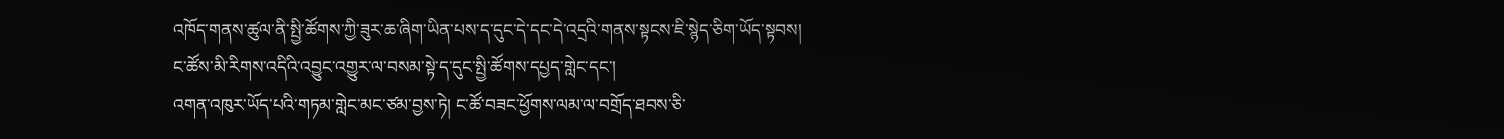འཁོད་གནས་ཚུལ་ནི་སྤྱི་ཚོགས་ཀྱི་ཟུར་ཆ་ཞིག་ཡིན་པས་ད་དུང་དེ་དང་དེ་འདྲའི་གནས་སྟངས་ཇི་སྙེད་ཅིག་ཡོད་སྟབས།
ང་ཚོས་མི་རིགས་འདིའི་འབྱུང་འགྱུར་ལ་བསམ་སྟེ་ད་དུང་སྤྱི་ཚོགས་དཔྱད་གླེང་དང་།
འགན་འཁུར་ཡོད་པའི་གཏམ་གླེང་མང་ཙམ་བྱས་ཏེ། ང་ཚོ་བཟང་ཕྱོགས་ལམ་ལ་བགྲོད་ཐབས་ཅི་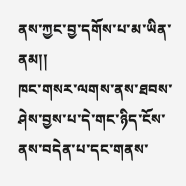ནས་ཀྱང་བྱ་དགོས་པ་མ་ཡིན་ནམ།།
ཁང་གསར་ལགས་ནས་ཐབས་ཤེས་བྱས་པ་དེ་གང་ཉིད་ངོས་ནས་བདེན་པ་དང་གནས་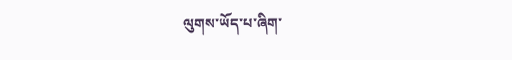ལུགས་ཡོད་པ་ཞིག་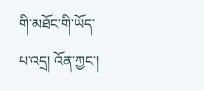གི་མཐོང་གི་ཡོད་པ་འདྲ། འོན་ཀྱང་།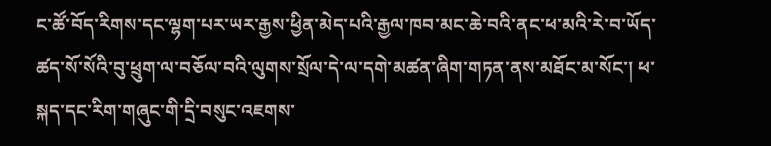ང་ཚོ་བོད་རིགས་དང་ལྷག་པར་ཡར་རྒྱས་ཕྱིན་མེད་པའི་རྒྱལ་ཁབ་མང་ཆེ་བའི་ནང་ཕ་མའི་རེ་བ་ཡོད་ཚད་སོ་སོའི་བུ་ཕྲུག་ལ་བཅོལ་བའི་ལུགས་སྲོལ་དེ་ལ་དགེ་མཚན་ཞིག་གཏན་ནས་མཐོང་མ་སོང་། ཕ་སྐད་དང་རིག་གཞུང་གི་དྲི་བསུང་འཇགས་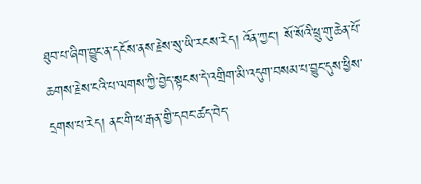ཐུབ་པ་ཞིག་བྱུང་ན་དངོས་ནས་རྗེས་སུ་ཡི་རངས་རེད། འོན་ཀྱང་། སོ་སོའི་ཕྲུ་གུ་ཆེན་པོ་ཆགས་རྗེས་ངའི་པ་ལགས་ཀྱི་བྱེད་སྟངས་དེ་འགྲིག་མི་འདུག་བསམ་པ་བྱུང་དུས་ཕྱིས་དྲགས་པ་རེད། ནང་གི་ཕ་རྒན་གྱི་དབང་ཚད་བེད་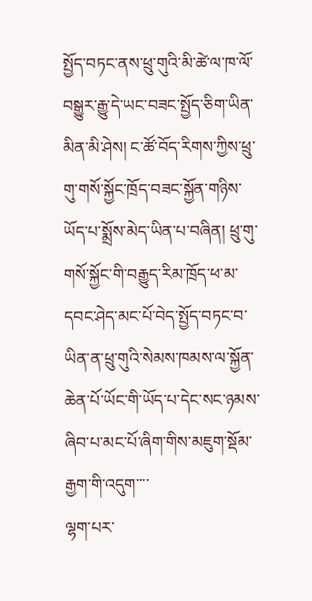སྤྱོད་བཏང་ནས་ཕྲུ་གུའི་མི་ཚེ་ལ་ཁ་ལོ་བསྒྱུར་རྒྱུ་དེ་ཡང་བཟང་སྤྱོད་ཅིག་ཡིན་མིན་མི་ཤེས། ང་ཚོ་བོད་རིགས་ཀྱིས་ཕྲུ་གུ་གསོ་སྐྱོང་ཁྲོད་བཟང་སྐྱོན་གཉིས་ཡོད་པ་སྨྲོས་མེད་ཡིན་པ་བཞིན། ཕྲུ་གུ་གསོ་སྐྱོང་གི་བརྒྱུད་རིམ་ཁྲོད་ཕ་མ་དབང་ཤེད་མང་པོ་བེད་སྤྱོད་བཏང་བ་ཡིན་ན་ཕྲུ་གུའི་སེམས་ཁམས་ལ་སྐྱོན་ཆེན་པོ་ཡོང་གི་ཡོད་པ་དེང་སང་ཉམས་ཞིབ་པ་མང་པོ་ཞིག་གིས་མཇུག་སྡོམ་རྒྱག་གི་འདུག་་་་
ལྷག་པར་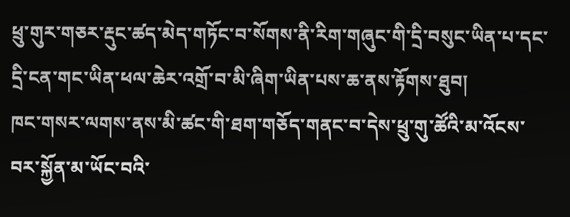ཕྲུ་གུར་གཅར་རྡུང་ཚད་མེད་གཏོང་བ་སོགས་ནི་རིག་གཞུང་གི་དྲི་བསུང་ཡིན་པ་དང་དྲི་ངན་གང་ཡིན་ཕལ་ཆེར་འགྲོ་བ་མི་ཞིག་ཡིན་པས་ཆ་ནས་རྟོགས་ཐུབ།
ཁང་གསར་ལགས་ནས་མི་ཚང་གི་ཐག་གཅོད་གནང་བ་དེས་ཕྲུ་གུ་ཚོའི་མ་འོངས་བར་སྐྱོན་མ་ཡོང་བའི་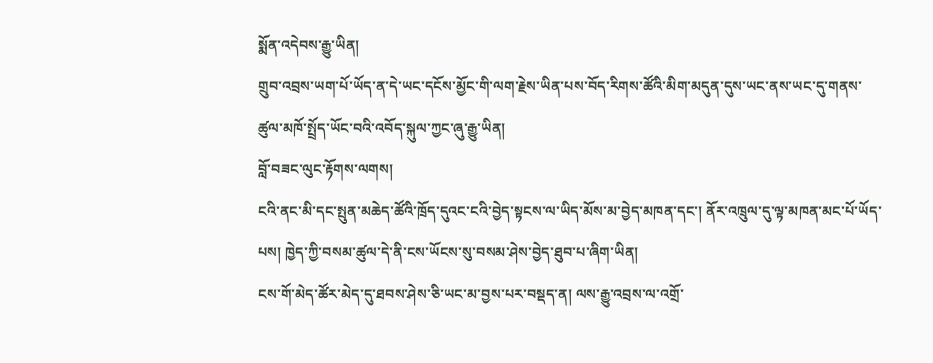སྨོན་འདེབས་རྒྱུ་ཡིན།
གྲུབ་འབྲས་ཡག་པོ་ཡོད་ན་དེ་ཡང་དངོས་མྱོང་གི་ལག་རྗེས་ཡིན་པས་བོད་རིགས་ཚོའི་མིག་མདུན་དུས་ཡང་ནས་ཡང་དུ་གནས་ཚུལ་མཁོ་སྤྲོད་ཡོང་བའི་འབོད་སྐུལ་ཀྱང་ཞུ་རྒྱུ་ཡིན།
བློ་བཟང་ལུང་རྟོགས་ལགས།
ངའི་ནང་མི་དང་སྤུན་མཆེད་ཚོའི་ཁྲོད་དུའང་ངའི་བྱེད་སྟངས་ལ་ཡིད་མོས་མ་བྱེད་མཁན་དང་། ནོར་འཁྲུལ་དུ་ལྟ་མཁན་མང་པོ་ཡོད་པས། ཁྱེད་ཀྱི་བསམ་ཚུལ་དེ་ནི་ངས་ཡོངས་སུ་བསམ་ཤེས་བྱེད་ཐུབ་པ་ཞིག་ཡིན།
ངས་གོ་མེད་ཚོར་མེད་དུ་ཐབས་ཤེས་ཅི་ཡང་མ་བྱས་པར་བསྡད་ན། ལས་རྒྱུ་འབྲས་ལ་འགྲོ་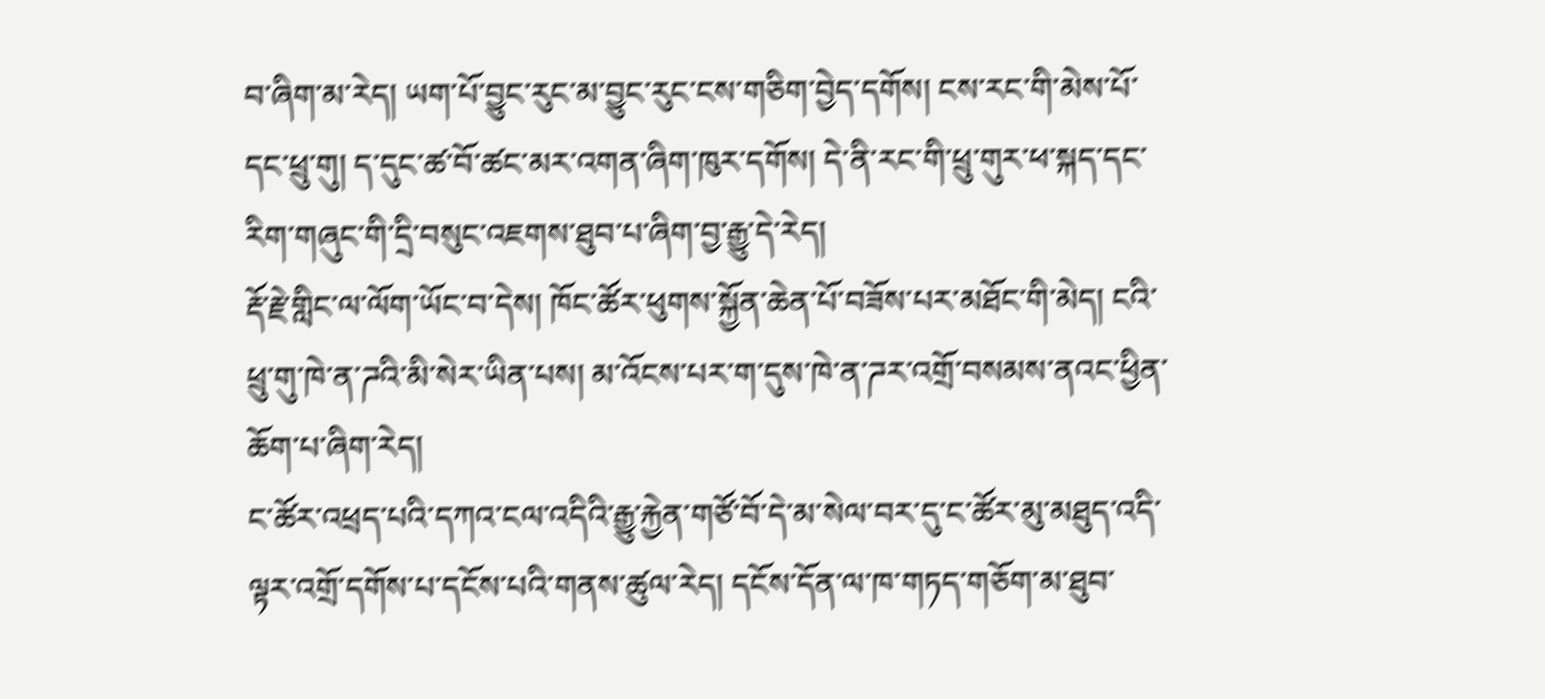བ་ཞིག་མ་རེད། ཡག་པོ་བྱུང་རུང་མ་བྱུང་རུང་ངས་གཅིག་བྱེད་དགོས། ངས་རང་གི་མེས་པོ་དང་ཕྲུ་གུ། ད་དུང་ཚ་བོ་ཚང་མར་འགན་ཞིག་ཁུར་དགོས། དེ་ནི་རང་གི་ཕྲུ་གུར་ཕ་སྐད་དང་རིག་གཞུང་གི་དྲི་བསུང་འཇགས་ཐུབ་པ་ཞིག་བྱ་རྒྱུ་དེ་རེད།
རྡོ་རྗེ་གླིང་ལ་ལོག་ཡོང་བ་དེས། ཁོང་ཚོར་ཕུགས་སྐྱོན་ཆེན་པོ་བཟོས་པར་མཐོང་གི་མེད། ངའི་ཕྲུ་གུ་ཁེ་ན་ཌའི་མི་སེར་ཡིན་པས། མ་འོངས་པར་ག་དུས་ཁེ་ན་ཌར་འགྲོ་བསམས་ནའང་ཕྱིན་ཆོག་པ་ཞིག་རེད།
ང་ཚོར་འཕྲད་པའི་དཀའ་ངལ་འདིའི་རྒྱུ་རྐྱེན་གཙོ་བོ་དེ་མ་སེལ་བར་དུ་ང་ཚོར་མུ་མཐུད་འདི་ལྟར་འགྲོ་དགོས་པ་དངོས་པའི་གནས་ཚུལ་རེད། དངོས་དོན་ལ་ཁ་གཏད་གཅོག་མ་ཐུབ་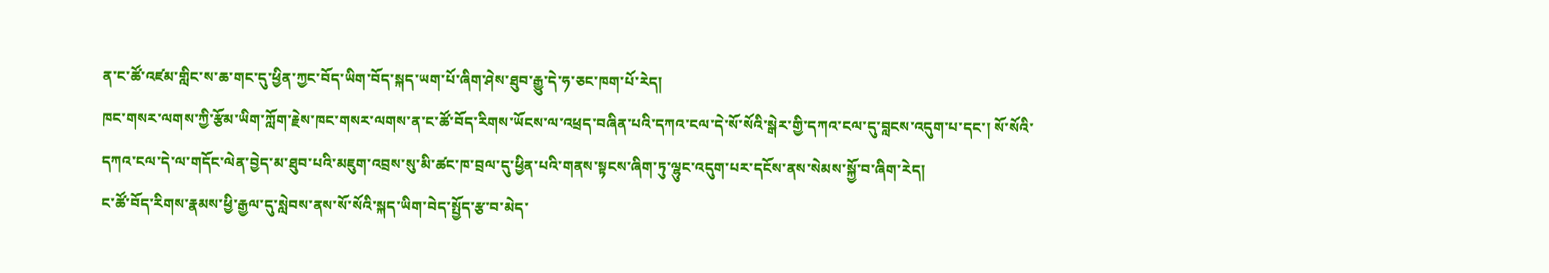ན་ང་ཚོ་འཛམ་གླིང་ས་ཆ་གང་དུ་ཕྱིན་ཀྱང་བོད་ཡིག་བོད་སྐད་ཡག་པོ་ཞིག་ཤེས་ཐུབ་རྒྱུ་དེ་ཧ་ཅང་ཁག་པོ་རེད།
ཁང་གསར་ལགས་ཀྱི་རྩོམ་ཡིག་ཀློག་རྗེས་ཁང་གསར་ལགས་ན་ང་ཚོ་བོད་རིགས་ཡོངས་ལ་འཕྲད་བཞིན་པའི་དཀའ་ངལ་དེ་སོ་སོའི་སྒེར་གྱི་དཀའ་ངལ་དུ་བླངས་འདུག་པ་དང་། སོ་སོའི་དཀའ་ངལ་དེ་ལ་གདོང་ལེན་བྱེད་མ་ཐུབ་པའི་མཇུག་འབྲས་སུ་མི་ཚང་ཁ་བྲལ་དུ་ཕྱིན་པའི་གནས་སྟངས་ཞིག་ཏུ་ལྷུང་འདུག་པར་དངོས་ནས་སེམས་སྐྱོ་བ་ཞིག་རེད།
ང་ཚོ་བོད་རིགས་རྣམས་ཕྱི་རྒྱལ་དུ་སླེབས་ནས་སོ་སོའི་སྐད་ཡིག་བེད་སྤྱོད་རྩ་བ་མེད་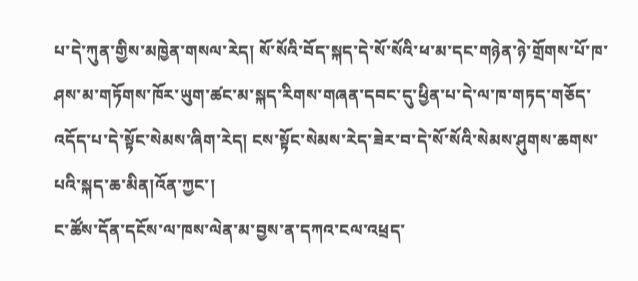པ་དེ་ཀུན་གྱིས་མཁྱེན་གསལ་རེད། སོ་སོའི་བོད་སྐད་དེ་སོ་སོའི་ཕ་མ་དང་གཉེན་ཉེ་གྲོགས་པོ་ཁ་ཤས་མ་གཏོགས་ཁོར་ཡུག་ཚང་མ་སྐད་རིགས་གཞན་དབང་དུ་ཕྱིན་པ་དེ་ལ་ཁ་གཏད་གཅོད་འདོད་པ་དེ་སྟོང་སེམས་ཞིག་རེད། ངས་སྟོང་སེམས་རེད་ཟེར་བ་དེ་སོ་སོའི་སེམས་ཤུགས་ཆགས་པའི་སྐད་ཆ་མིན།འོན་ཀྱང་།
ང་ཚོས་དོན་དངོས་ལ་ཁས་ལེན་མ་བྱས་ན་དཀའ་ངལ་འཕྲད་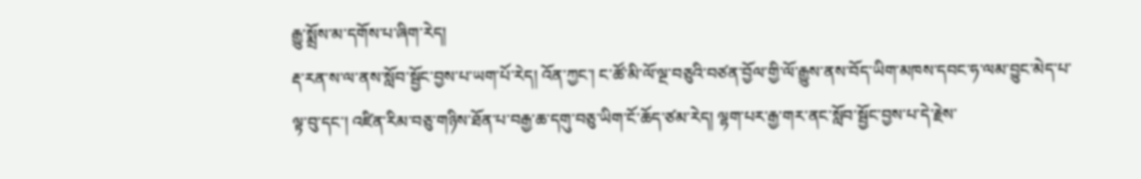རྒྱུ་སྨྲོས་མ་དགོས་པ་ཞིག་རེད།
རྡ་རན་ས་ལ་ནས་སློབ་སྦྱོང་བྱས་པ་ཡག་པོ་རེད། འོན་ཀྱང་། ང་ཚོ་མི་ལོ་ལྔ་བཅུའི་བཙན་བྱོལ་གྱི་ལོ་རྒྱུས་ནས་བོད་ཡིག་མཁས་དབང་ཧ་ལམ་བྱུང་མེད་པ་ལྟ་བུ་དང་། འཛིན་རིམ་བཅུ་གཉིས་ཐོན་པ་བརྒྱ་ཆ་དགུ་བཅུ་ཡིག་ངོ་ཆོད་ཙམ་རེད། ལྷག་པར་རྒྱ་གར་ནང་སློབ་སྦྱོང་བྱས་པ་དེ་རྗེས་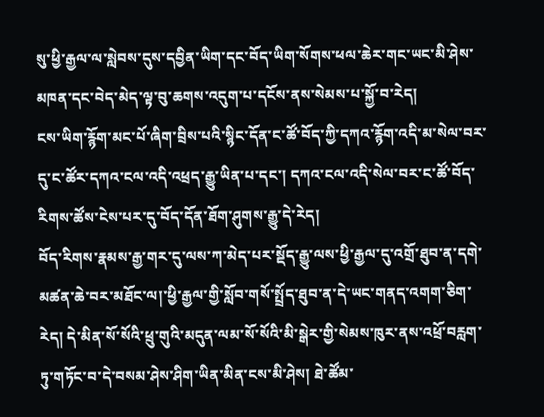སུ་ཕྱི་རྒྱལ་ལ་སླེབས་དུས་དབྱིན་ཡིག་དང་བོད་ཡིག་སོགས་ཕལ་ཆེར་གང་ཡང་མི་ཤེས་མཁན་དང་བེད་མེད་ལྟ་བུ་ཆགས་འདུག་པ་དངོས་ནས་སེམས་པ་སྐྱོ་བ་རེད།
ངས་ཡིག་རྙོག་མང་པོ་ཞིག་བྲིས་པའི་སྙིང་དོན་ང་ཚོ་བོད་ཀྱི་དཀའ་རྙོག་འདི་མ་སེལ་བར་དུ་ང་ཚོར་དཀའ་ངལ་འདི་འཕྲད་རྒྱུ་ཡིན་པ་དང་། དཀའ་ངལ་འདི་སེལ་བར་ང་ཚོ་བོད་རིགས་ཚོས་ངེས་པར་དུ་བོད་དོན་ཐོག་ཤུགས་རྒྱུ་དེ་རེད།
བོད་རིགས་རྣམས་རྒྱ་གར་དུ་ལས་ཀ་མེད་པར་སྡོད་རྒྱུ་ལས་ཕྱི་རྒྱལ་དུ་འགྲོ་ཐུབ་ན་དགེ་མཚན་ཆེ་བར་མཐོང་ལ།་ཕྱི་རྒྱལ་གྱི་སློབ་གསོ་སྤྲོད་ཐུབ་ན་དེ་ཡང་གནད་འགག་ཅིག་རེད། དེ་མིན་སོ་སོའི་ཕྲུ་གུའི་མདུན་ལམ་སོ་སོའི་མི་སྒེར་གྱི་སེམས་ཁུར་ནས་འཕྲོ་བརླག་ཏུ་གཏོང་བ་དེ་བསམ་ཤེས་ཤིག་ཡིན་མིན་ངས་མི་ཤེས། ཐེ་ཚོམ་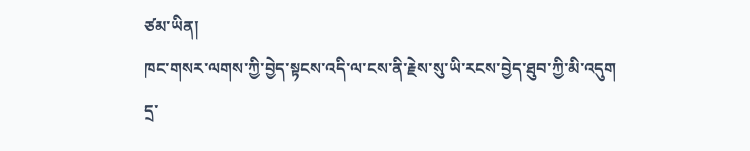ཙམ་ཡིན།
ཁང་གསར་ལགས་ཀྱི་བྱེད་སྟངས་འདི་ལ་ངས་ནི་རྗེས་སུ་ཡི་རངས་བྱེད་ཐུབ་ཀྱི་མི་འདུག
དྲ་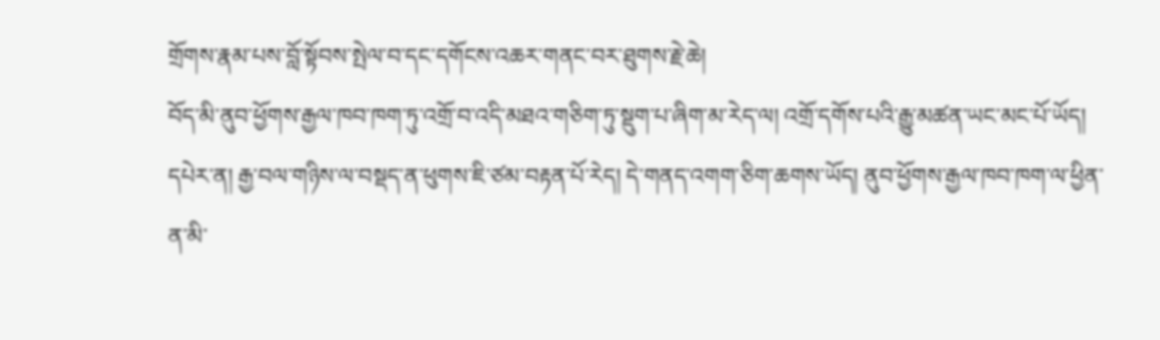གྲོགས་རྣམ་པས་བློ་སྟོབས་སྤེལ་བ་དང་དགོངས་འཆར་གནང་བར་ཐུགས་རྗེ་ཆེ།
བོད་མི་ནུབ་ཕྱོགས་རྒྱལ་ཁབ་ཁག་ཏུ་འགྲོ་བ་འདི་མཐའ་གཅིག་ཏུ་སྡུག་པ་ཞིག་མ་རེད་ལ། འགྲོ་དགོས་པའི་རྒྱུ་མཚན་ཡང་མང་པོ་ཡོད། དཔེར་ན། རྒྱ་བལ་གཉིས་ལ་བསྡད་ན་ཕུགས་ཇི་ཙམ་བརྟན་པོ་རེད། དེ་གནད་འགག་ཅིག་ཆགས་ཡོད། ནུབ་ཕྱོགས་རྒྱལ་ཁབ་ཁག་ལ་ཕྱིན་ན་མི་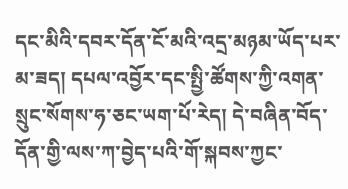དང་མིའི་དབར་དོན་ངོ་མའི་འདྲ་མཉམ་ཡོད་པར་མ་ཟད། དཔལ་འབྱོར་དང་སྤྱི་ཚོགས་ཀྱི་འགན་སྲུང་སོགས་ཧ་ཅང་ཡག་པོ་རེད། དེ་བཞིན་བོད་དོན་གྱི་ལས་ཀ་བྱེད་པའི་གོ་སྐབས་ཀྱང་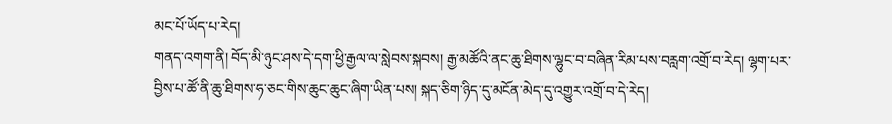མང་པོ་ཡོད་པ་རེད།
གནད་འགག་ནི། བོད་མི་ཉུང་ཤས་དེ་དག་ཕྱི་རྒྱལ་ལ་སླེབས་སྐབས། རྒྱ་མཚོའི་ནང་ཆུ་ཐིགས་ལྷུང་བ་བཞིན་རིམ་པས་བརླག་འགྲོ་བ་རེད། ལྷག་པར་བྱིས་པ་ཚོ་ནི་ཆུ་ཐིགས་ཧ་ཅང་གིས་ཆུང་ཆུང་ཞིག་ཡིན་པས། སྐད་ཅིག་ཉིད་དུ་མངོན་མེད་དུ་འགྱུར་འགྲོ་བ་དེ་རེད།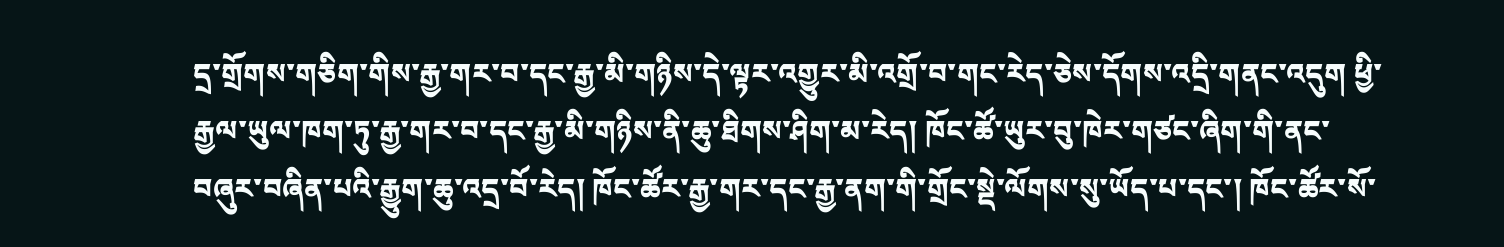དྲ་གྲོགས་གཅིག་གིས་རྒྱ་གར་བ་དང་རྒྱ་མི་གཉིས་དེ་ལྟར་འགྱུར་མི་འགྲོ་བ་གང་རེད་ཅེས་དོགས་འདྲི་གནང་འདུག ཕྱི་རྒྱལ་ཡུལ་ཁག་ཏུ་རྒྱ་གར་བ་དང་རྒྱ་མི་གཉིས་ནི་ཆུ་ཐིགས་ཤིག་མ་རེད། ཁོང་ཚོ་ཡུར་བུ་ཁེར་གཙང་ཞིག་གི་ནང་བཞུར་བཞིན་པའི་རྒྱུག་ཆུ་འདྲ་བོ་རེད། ཁོང་ཚོར་རྒྱ་གར་དང་རྒྱ་ནག་གི་གྲོང་སྡེ་ལོགས་སུ་ཡོད་པ་དང་། ཁོང་ཚོར་སོ་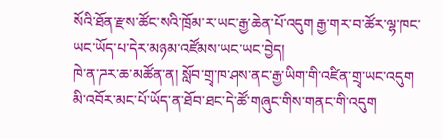སོའི་ཐོན་རྫས་ཚོང་སའི་ཁྲོམ་ར་ཡང་རྒྱ་ཆེན་པོ་འདུག རྒྱ་གར་བ་ཚོར་ལྷ་ཁང་ཡང་ཡོད་པ་དེར་མཉམ་འཛོམས་ཡང་ཡང་བྱེད།
ཁེ་ན་ཌར་ཆ་མཚོན་ན། སློབ་གྲྭ་ཁ་ཤས་ནང་རྒྱ་ཡིག་གི་འཛིན་གྲྭ་ཡང་འདུག མི་འབོར་མང་པོ་ཡོད་ན་ཐོབ་ཐང་དེ་ཚོ་གཞུང་གིས་གནང་གི་འདུག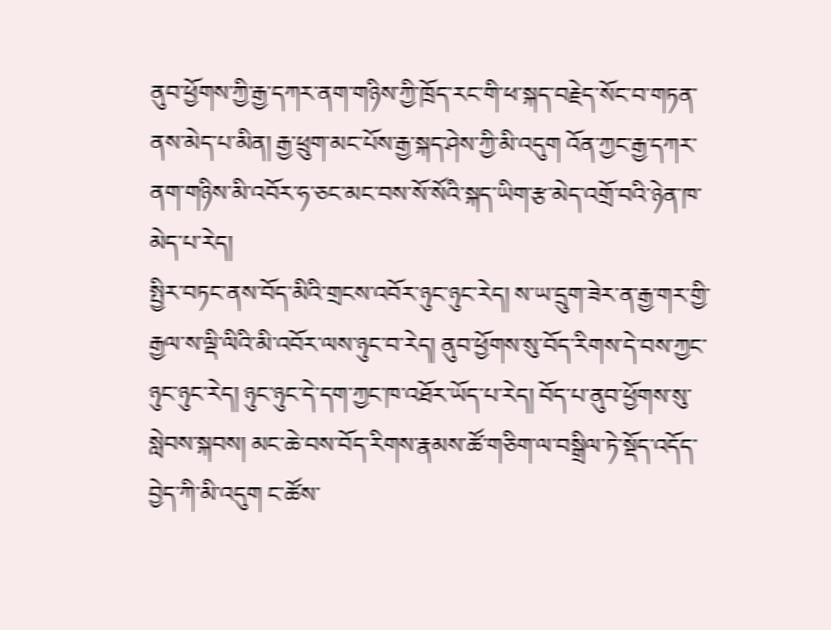ནུབ་ཕྱོགས་ཀྱི་རྒྱ་དཀར་ནག་གཉིས་ཀྱི་ཁྲོད་རང་གི་ཕ་སྐད་བརྗེད་སོང་བ་གཏན་ནས་མེད་པ་མིན། རྒྱ་ཕྲུག་མང་པོས་རྒྱ་སྐད་ཤེས་ཀྱི་མི་འདུག འོན་ཀྱང་རྒྱ་དཀར་ནག་གཉིས་མི་འབོར་ཧ་ཅང་མང་བས་སོ་སོའི་སྐད་ཡིག་རྩ་མེད་འགྲོ་བའི་ཉེན་ཁ་མེད་པ་རེད།
སྤྱིར་བཏང་ནས་བོད་མིའི་གྲངས་འབོར་ཉུང་ཉུང་རེད། ས་ཡ་དྲུག་ཟེར་ན་རྒྱ་གར་གྱི་རྒྱལ་ས་ལྡི་ལིའི་མི་འབོར་ལས་ཉུང་བ་རེད། ནུབ་ཕྱོགས་སུ་བོད་རིགས་དེ་བས་ཀྱང་ཉུང་ཉུང་རེད། ཉུང་ཉུང་དེ་དག་ཀྱང་ཁ་འཐོར་ཡོད་པ་རེད། བོད་པ་ནུབ་ཕྱོགས་སུ་སླེབས་སྐབས། མང་ཆེ་བས་བོད་རིགས་རྣམས་ཚོ་གཅིག་ལ་བསྒྲིལ་ཏེ་སྡོད་འདོད་བྱེད་ཀི་མི་འདུག ང་ཚོས་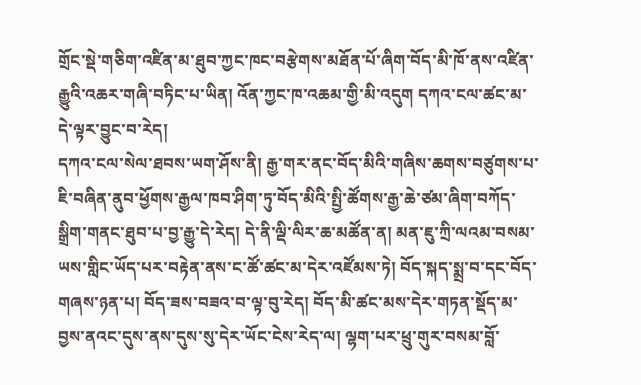གྲོང་སྡེ་གཅིག་འཛིན་མ་ཐུབ་ཀྱང་ཁང་བརྩེགས་མཐོན་པོ་ཞིག་བོད་མི་ཁོ་ནས་འཛིན་རྒྱུའི་འཆར་གཞི་བཏིང་པ་ཡིན། འོན་ཀྱང་ཁ་འཆམ་གྱི་མི་འདུག དཀའ་ངལ་ཚང་མ་དེ་ལྟར་བྱུང་བ་རེད།
དཀའ་ངལ་སེལ་ཐབས་ཡག་ཤོས་ནི། རྒྱ་གར་ནང་བོད་མིའི་གཞིས་ཆགས་བཙུགས་པ་ཇི་བཞིན་ནུབ་ཕྱོགས་རྒྱལ་ཁབ་ཤིག་ཏུ་བོད་མིའི་སྤྱི་ཚོགས་རྒྱ་ཆེ་ཙམ་ཞིག་བཀོད་སྒྲིག་གནང་ཐུབ་པ་བྱ་རྒྱུ་དེ་རེད། དེ་ནི་ལྡི་ལིར་ཆ་མཚོན་ན། མན་ཇུ་ཀྲི་ལའམ་བསམ་ཡས་གླིང་ཡོད་པར་བརྟེན་ནས་ང་ཚོ་ཚང་མ་དེར་འཛོམས་ཏེ། བོད་སྐད་སྨྲ་བ་དང་བོད་གཞས་ཉན་པ། བོད་ཟས་བཟའ་བ་ལྟ་བུ་རེད། བོད་མི་ཚང་མས་དེར་གཏན་སྡོད་མ་བྱས་ནའང་དུས་ནས་དུས་སུ་དེར་ཡོང་ངེས་རེད་ལ། ལྷག་པར་ཕྲུ་གུར་བསམ་བློ་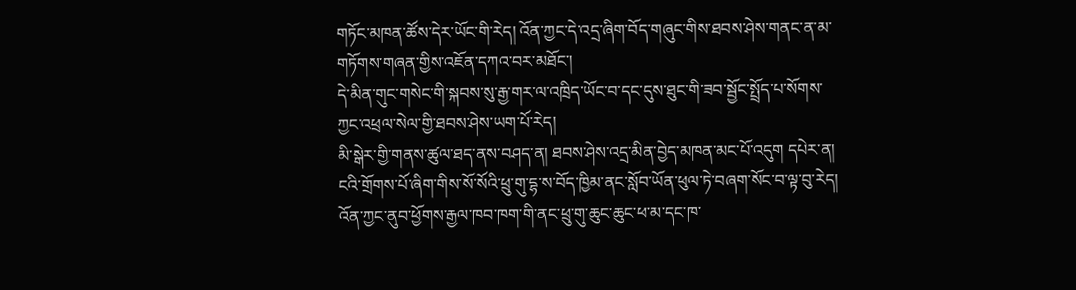གཏོང་མཁན་ཚོས་དེར་ཡོང་གི་རེད། འོན་ཀྱང་དེ་འདྲ་ཞིག་བོད་གཞུང་གིས་ཐབས་ཤེས་གནང་ན་མ་གཏོགས་གཞན་གྱིས་འཇོན་དཀའ་བར་མཐོང་།
དེ་མིན་གུང་གསེང་གི་སྐབས་སུ་རྒྱ་གར་ལ་འཁྲིད་ཡོང་བ་དང་དུས་ཐུང་གི་ཟབ་སྦྱོང་སྤྲོད་པ་སོགས་ཀྱང་འཕྲལ་སེལ་གྱི་ཐབས་ཤེས་ཡག་པོ་རེད།
མི་སྒེར་གྱི་གནས་ཚུལ་ཐད་ནས་བཤད་ན། ཐབས་ཤེས་འདྲ་མིན་བྱེད་མཁན་མང་པོ་འདུག དཔེར་ན། ངའི་གྲོགས་པོ་ཞིག་གིས་སོ་སོའི་ཕྲུ་གུ་དྷ་ས་བོད་ཁྱིམ་ནང་སློབ་ཡོན་ཕུལ་ཏེ་བཞག་སོང་བ་ལྟ་བུ་རེད། འོན་ཀྱང་ནུབ་ཕྱོགས་རྒྱལ་ཁབ་ཁག་གི་ནང་ཕྲུ་གུ་ཆུང་ཆུང་ཕ་མ་དང་ཁ་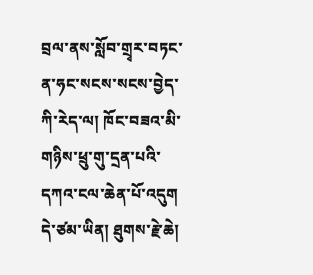བྲལ་ནས་སློབ་གྲྭར་བཏང་ན་ཧང་སངས་སངས་བྱེད་ཀི་རེད་ལ། ཁོང་བཟའ་མི་གཉིས་ཕྲུ་གུ་དྲན་པའི་དཀའ་ངལ་ཆེན་པོ་འདུག
དེ་ཙམ་ཡིན། ཐུགས་རྗེ་ཆེ།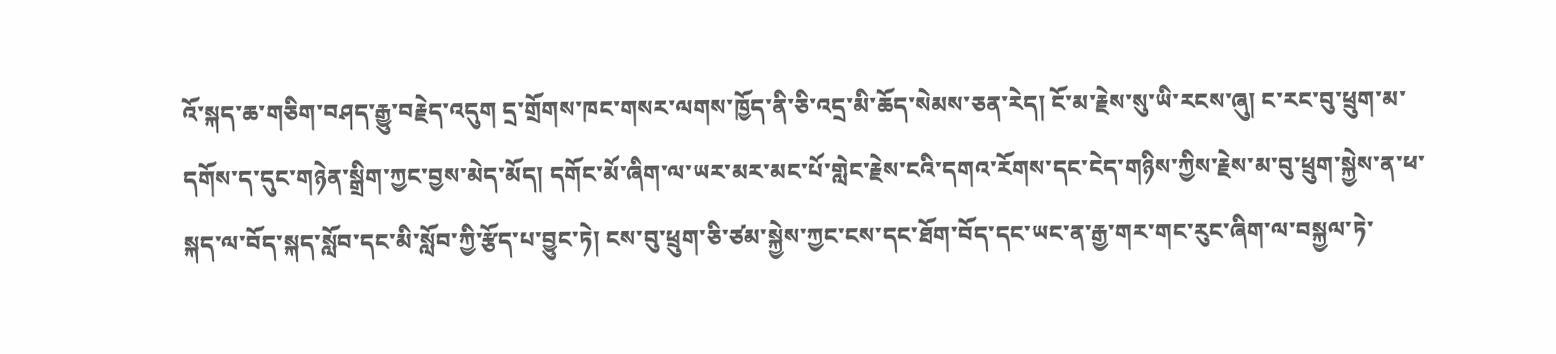འོ་སྐད་ཆ་གཅིག་བཤད་རྒྱུ་བརྗེད་འདུག དྲ་གྲོགས་ཁང་གསར་ལགས་ཁྱོད་ནི་ཅི་འདྲ་མི་ཆོད་སེམས་ཅན་རེད། ངོ་མ་རྗེས་སུ་ཡི་རངས་ཞུ། ང་རང་བུ་ཕྲུག་མ་དགོས་ད་དུང་གཉེན་སྒྲིག་ཀྱང་བྱས་མེད་མོད། དགོང་མོ་ཞིག་ལ་ཡར་མར་མང་པོ་གླེང་རྗེས་ངའི་དགའ་རོགས་དང་ངེད་གཉིས་ཀྱིས་རྗེས་མ་བུ་ཕྲུག་སྐྱེས་ན་ཕ་སྐད་ལ་བོད་སྐད་སློབ་དང་མི་སློབ་ཀྱི་རྩོད་པ་བྱུང་ཏེ། ངས་བུ་ཕྲུག་ཅི་ཙམ་སྐྱེས་ཀྱང་ངས་དང་ཐོག་བོད་དང་ཡང་ན་རྒྱ་གར་གང་རུང་ཞིག་ལ་བསྐྱལ་ཏེ་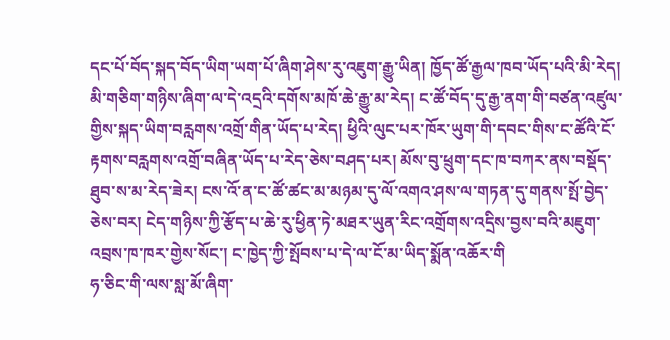དང་པོ་བོད་སྐད་བོད་ཡིག་ཡག་པོ་ཞིག་ཤེས་རུ་འཇུག་རྒྱུ་ཡིན། ཁྱོད་ཚོ་རྒྱལ་ཁབ་ཡོད་པའི་མི་རེད། མི་གཅིག་གཉིས་ཞིག་ལ་དེ་འདྲའི་དགོས་མཁོ་ཆེ་རྒྱུ་མ་རེད། ང་ཚོ་བོད་དུ་རྒྱ་ནག་གི་བཙན་འཛུལ་གྱིས་སྐད་ཡིག་བརླགས་འགྲོ་གིན་ཡོད་པ་རེད། ཕྱིའི་ལུང་པར་ཁོར་ཡུག་གི་དབང་གིས་ང་ཚོའི་ངོ་རྟགས་བརླགས་འགྲོ་བཞིན་ཡོད་པ་རེད་ཅེས་བཤད་པར། མོས་བུ་ཕྲུག་དང་ཁ་བཀར་ནས་བསྡོད་ཐུབ་ས་མ་རེད་ཟེར། ངས་འོ་ན་ང་ཚོ་ཚང་མ་མཉམ་དུ་ལོ་འགའ་ཤས་ལ་གཏན་དུ་གནས་སྤོ་བྱེད་ཅེས་བར། ངེད་གཉིས་ཀྱི་རྩོད་པ་ཆེ་རུ་ཕྱིན་ཏེ་མཐར་ཡུན་རིང་འགྲོགས་འདྲིས་བྱས་བའི་མཇུག་འབྲས་ཁ་ཁར་གྱེས་སོང་། ང་ཁྱེད་ཀྱི་སྤོབས་པ་དེ་ལ་ངོ་མ་ཡིད་སྨོན་འཆོར་གི
ཧ་ཅིང་གི་ལས་སླ་མོ་ཞིག་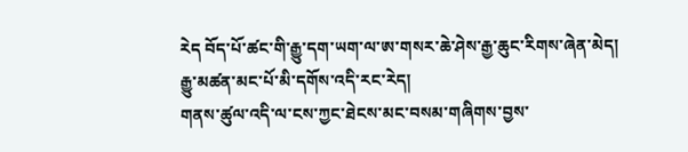རེད བོད་པོ་ཚང་གི་རྒྱུ་དག་ཡག་ལ་ཨ་གསར་ཆེ་ཤེས་རྒྱ་ཆུང་རིགས་ཞེན་མེད། རྒྱུ་མཚན་མང་པོ་མི་དགོས་འདི་རང་རེད།
གནས་ཚུལ་འདི་ལ་ངས་ཀྱང་ཐེངས་མང་བསམ་གཞིགས་བྱས་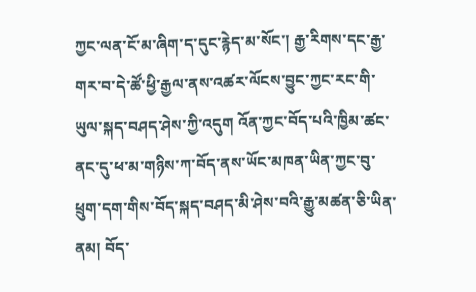ཀྱང་ལན་ངོ་མ་ཞིག་ད་དུང་རྙེད་མ་སོང་། རྒྱ་རིགས་དང་རྒྱ་གར་བ་དེ་ཚོ་ཕྱི་རྒྱལ་ནས་འཚར་ལོངས་བྱུང་ཀྱང་རང་གི་ཡུལ་སྐད་བཤད་ཤེས་ཀྱི་འདུག འོན་ཀྱང་བོད་པའི་ཁྱིམ་ཚང་ནང་དུ་ཕ་མ་གཉིས་ཀ་བོད་ནས་ཡོང་མཁན་ཡིན་ཀྱང་བུ་ཕྲུག་དག་གིས་བོད་སྐད་བཤད་མི་ཤེས་བའི་རྒྱུ་མཚན་ཅི་ཡིན་ནམ། བོད་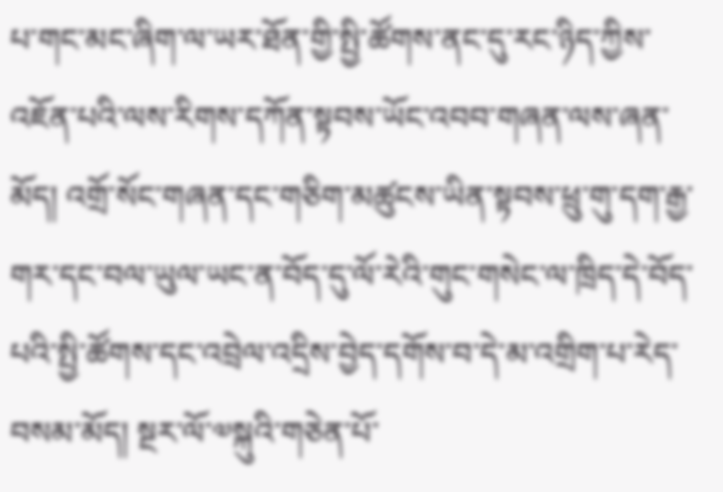པ་གང་མང་ཞིག་ལ་ཡར་ཐོན་གྱི་སྤྱི་ཚོགས་ནང་དུ་རང་ཉིད་ཀྱིས་འཇོན་པའི་ལས་རིགས་དཀོན་སྟབས་ཡོང་འབབ་གཞན་ལས་ཞན་མོད། འགྲོ་སོང་གཞན་དང་གཅིག་མཚུངས་ཡིན་སྟབས་ཕྲུ་གུ་དག་རྒྱ་གར་དང་བལ་ཡུལ་ཡང་ན་བོད་དུ་ལོ་རེའི་གུང་གསེང་ལ་ཁྲིད་དེ་བོད་པའི་སྤྱི་ཚོགས་དང་འབྲེལ་འདྲིས་བྱེད་དགོས་བ་དེ་མ་འགྲིག་པ་རེད་བསམ་མོད། སྔར་ལོ་༧སྐུའི་གཅེན་པོ་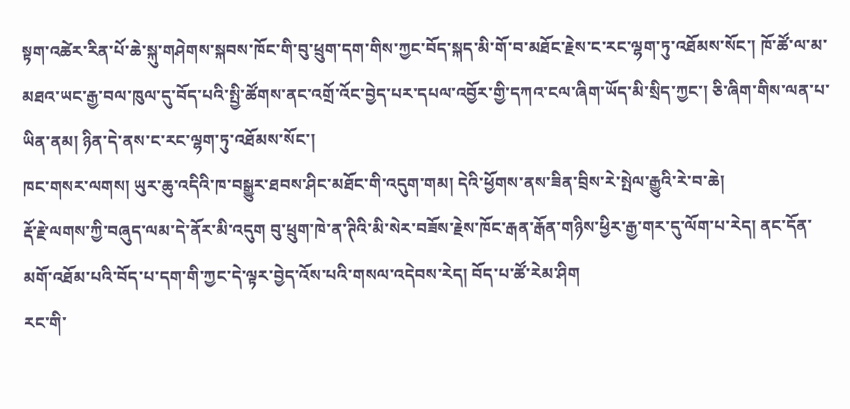སྟག་འཚེར་རིན་པོ་ཆེ་སྐུ་གཤེགས་སྐབས་ཁོང་གི་བུ་ཕྲུག་དག་གིས་ཀྱང་བོད་སྐད་མི་གོ་བ་མཐོང་རྗེས་ང་རང་ལྷག་ཏུ་འཐོམས་སོང་། ཁོ་ཚོ་ལ་མ་མཐའ་ཡང་རྒྱ་བལ་ཁུལ་དུ་བོད་པའི་སྤྱི་ཚོགས་ནང་འགྲོ་འོང་བྱེད་པར་དཔལ་འབྱོར་གྱི་དཀའ་ངལ་ཞིག་ཡོད་མི་སྲིད་ཀྱང་། ཅི་ཞིག་གིས་ལན་པ་ཡིན་ནམ། ཉིན་དེ་ནས་ང་རང་ལྷག་ཏུ་འཐོམས་སོང་།
ཁང་གསར་ལགས། ཡུར་ཆུ་འདིའི་ཁ་བསྒྱུར་ཐབས་ཤིང་མཐོང་གི་འདུག་གམ། དེའི་ཕྱོགས་ནས་ཟིན་བྲིས་རེ་སྤེལ་རྒྱུའི་རེ་བ་ཆེ།
རྡོ་རྗེ་ལགས་ཀྱི་བཞུད་ལམ་དེ་ནོར་མི་འདུག བུ་ཕྲུག་ཁེ་ན་ཊིའི་མི་སེར་བཟོས་རྗེས་ཁོང་རྒན་རྒོན་གཉིས་ཕྱིར་རྒྱ་གར་དུ་ལོག་པ་རེད། ནང་དོན་མགོ་འཐོམ་པའི་བོད་པ་དག་གི་ཀྱང་དེ་ལྟར་བྱེད་འོས་པའི་གསལ་འདེབས་རེད། བོད་པ་ཚོ་རེམ་ཤིག
རང་གི་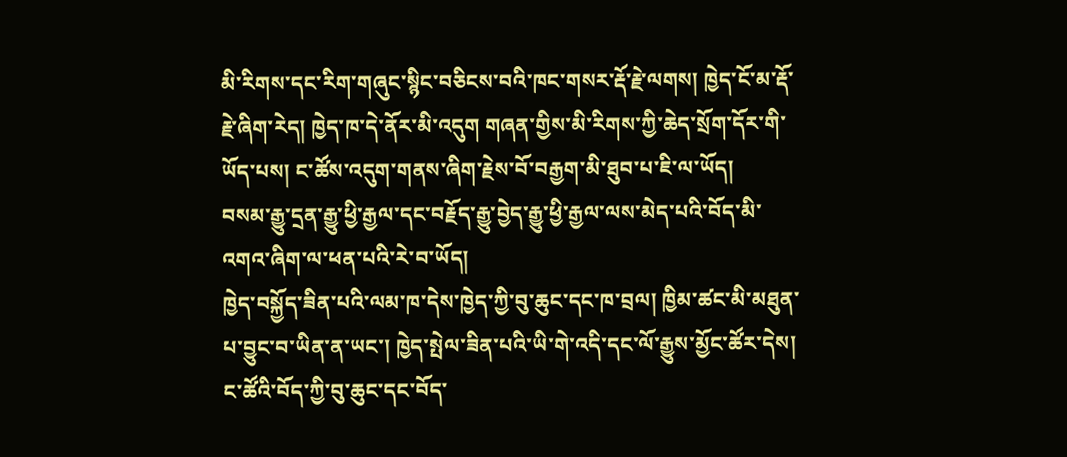མི་རིགས་དང་རིག་གཞུང་སྙིང་བཅིངས་བའི་ཁང་གསར་རྡོ་རྗེ་ལགས། ཁྱེད་ངོ་མ་རྡོ་རྗེ་ཞིག་རེད། ཁྱེད་ཁ་དེ་ནོར་མི་འདུག གཞན་གྱིས་མི་རིགས་ཀྱི་ཆེད་སྲོག་དོར་གི་ཡོད་པས། ང་ཚོས་འདུག་གནས་ཞིག་རྗེས་བོ་བརྒྱག་མི་ཐུབ་པ་ཇི་ལ་ཡོད།
བསམ་རྒྱུ་དྲན་རྒྱུ་ཕྱི་རྒྱལ་དང་བརྗོད་རྒྱུ་བྱེད་རྒྱུ་ཕྱི་རྒྱལ་ལས་མེད་པའི་བོད་མི་འགའ་ཞིག་ལ་ཕན་པའི་རེ་བ་ཡོད།
ཁྱེད་བསྐྱོད་ཟིན་པའི་ལམ་ཁ་དེས་ཁྱེད་ཀྱི་བུ་ཆུང་དང་ཁ་བྲལ། ཁྱིམ་ཚང་མི་མཐུན་པ་བྱུང་བ་ཡིན་ན་ཡང་། ཁྱེད་སྤེལ་ཟིན་པའི་ཡི་གེ་འདི་དང་ལོ་རྒྱུས་མྱོང་ཚོར་དེས། ང་ཚོའི་བོད་ཀྱི་བུ་ཆུང་དང་བོད་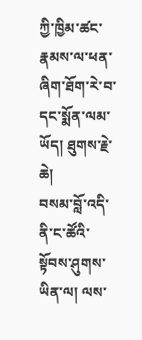ཀྱི་ཁྱིམ་ཚང་རྣམས་ལ་ཕན་ཞིག་ཐོག་རེ་བ་དང་སྨོན་ལམ་ཡོད། ཐུགས་རྗེ་ཆེ།
བསམ་བློ་འདི་ནི་ང་ཚོའི་སྟོབས་ཤུགས་ཡིན་ལ། ལས་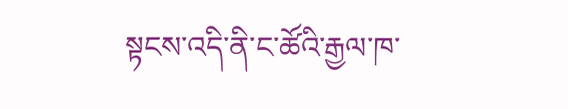སྟངས་འདི་ནི་ང་ཚོའི་རྒྱལ་ཁ་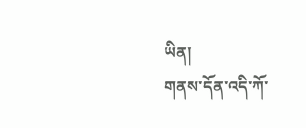ཡིན།
གནས་དོན་འདི་ཀོ་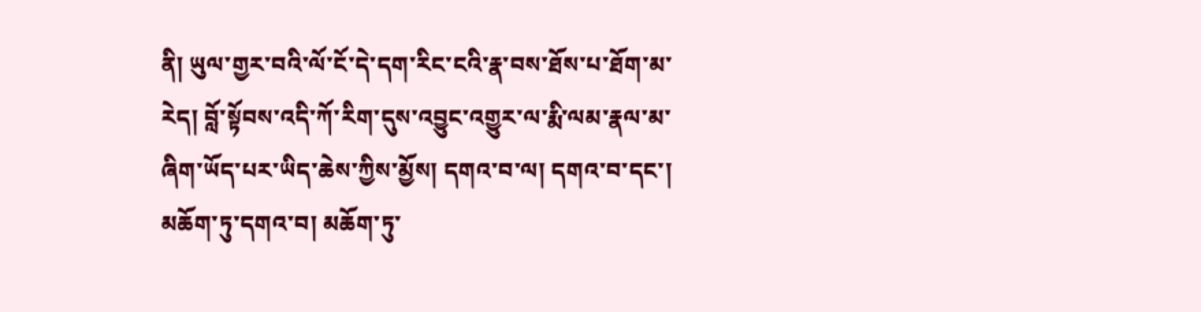ནི། ཡུལ་གྱར་བའི་ལོ་ངོ་དེ་དག་རིང་ངའི་རྣ་བས་ཐོས་པ་ཐོག་མ་རེད། བློ་སྟོབས་འདི་ཀོ་རིག་དུས་འབྱུང་འགྱུར་ལ་རྨི་ལམ་རྣལ་མ་ཞིག་ཡོད་པར་ཡིད་ཆེས་ཀྱིས་མྱོས། དགའ་བ་ལ། དགའ་བ་དང་། མཆོག་ཏུ་དགའ་བ། མཆོག་ཏུ་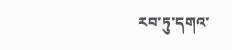རབ་ཏུ་དགའ་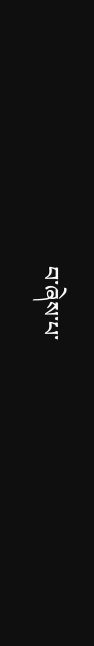བ་ཞེས་པ་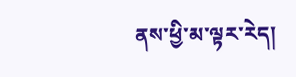ནས་ཕྱི་མ་ལྟར་རེད།